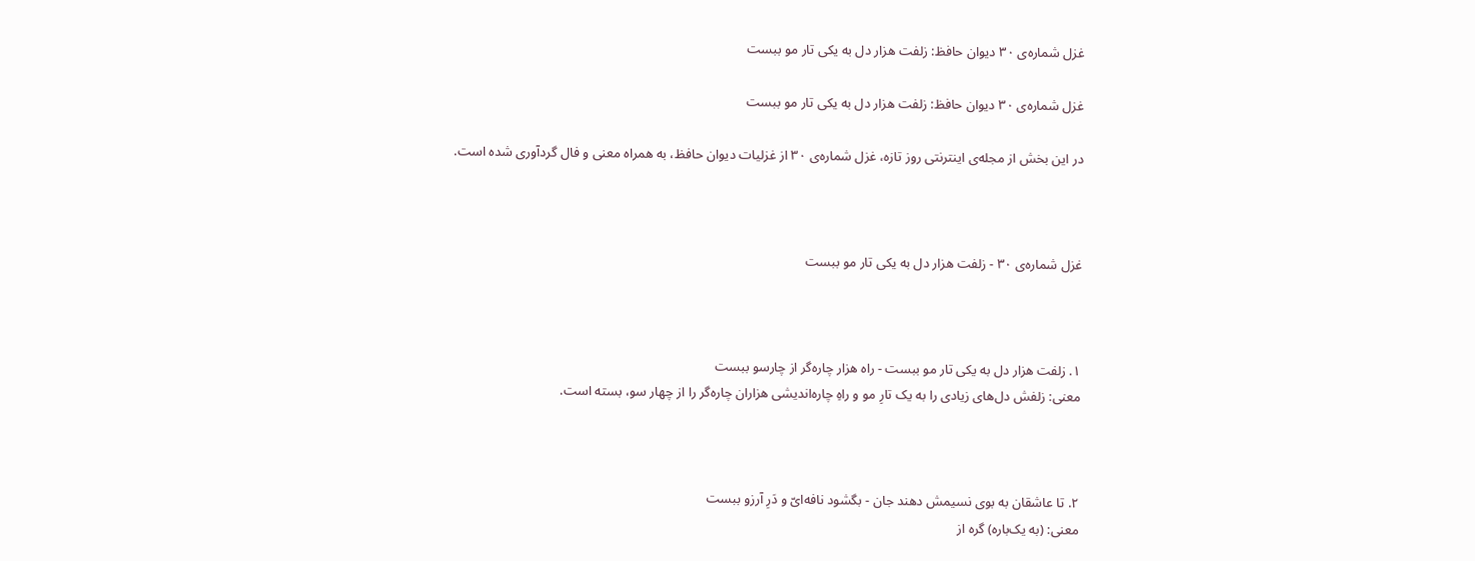غزل شماره‌ی ۳۰ دیوان حافظ: زلفت هزار دل به یکی تار مو ببست

غزل شماره‌ی ۳۰ دیوان حافظ: زلفت هزار دل به یکی تار مو ببست

در این بخش از مجله‌ی اینترنتی روز تازه، غزل شماره‌ی ۳۰ از غزلیات دیوان حافظ، به همراه معنی و فال گردآوری شده است.



غزل شماره‌ی ۳۰ - زلفت هزار دل به یکی تار مو ببست



۱. زلفت هزار دل به یکی تار مو ببست - راه هزار چاره‌گر از چارسو ببست
معنی: زلفش دل‌های زیادی را به یک تارِ مو و راهِ چاره‌اندیشی هزاران چاره‌گر را از چهار سو، بسته است.



۲. تا عاشقان به بوی نسیمش دهند جان - بگشود نافه‌ایّ و دَرِ آرزو ببست
معنی: (به یک‌باره) گره از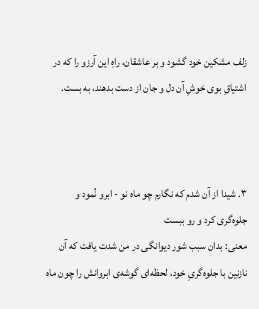زلف مشکین خود گشود و بر عاشقان، راهِ این آرزو را که در اشتیاقِ بوی خوشِ آن دل و جان از دست بدهند، به بست.



۳. شیدا از آن شدم که نگارم چو ماه نو - ابرو نُمود و جلوه‌گری کرد و رو ببست
معنی: بدان سبب شور دیوانگی در من شدت یافت که آن نازنین با جلوه‌گریِ خود، لحظه‌ای گوشه‌ی ابروانش را چون ماه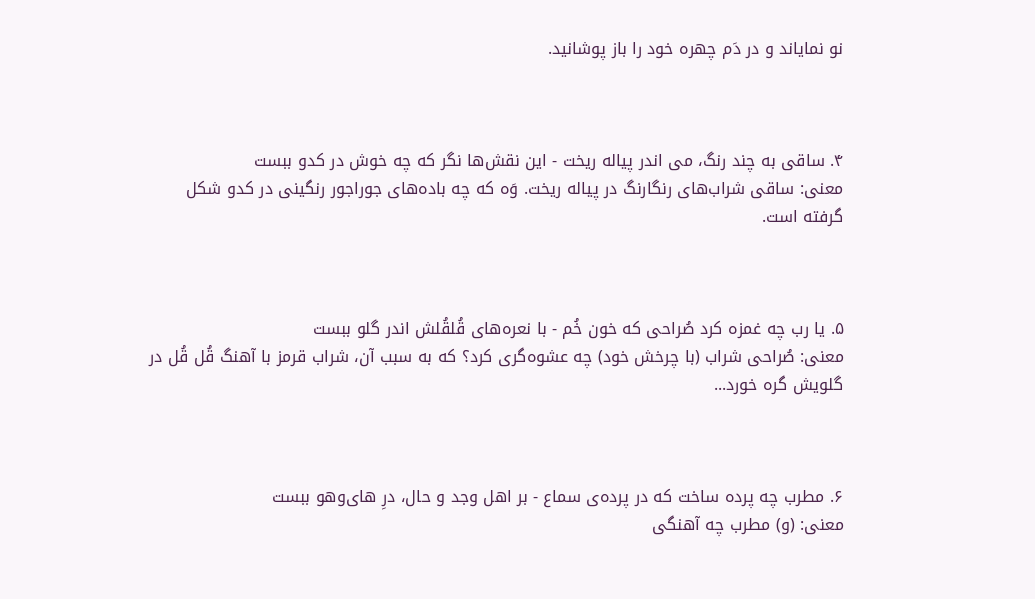نو نمایاند و در دَم چهره خود را باز پوشانید.



۴. ساقی به چند رنگ، می اندر پیاله ریخت - این نقش‌ها نگر که چه خوش در کدو ببست
معنی: ساقی شراب‌های رنگارنگ در پیاله ریخت. وَه که چه باده‌های جوراجور رنگینی در کدو شکل گرفته است.



۵. یا رب چه غمزه کرد صُراحی که خون خُم - با نعره‌های قُلقُلش اندر گلو ببست
معنی: صُراحی شراب (با چرخش خود) چه عشوه‌گری کرد؟ که به سبب آن، شراب قرمز با آهنگ قُل قُل در گلویش گره خورد...



۶. مطرب چه پرده ساخت که در پرده‌ی سماع - بر اهل وجد و حال، درِ های‌وهو ببست
معنی: (و) مطرب چه آهنگی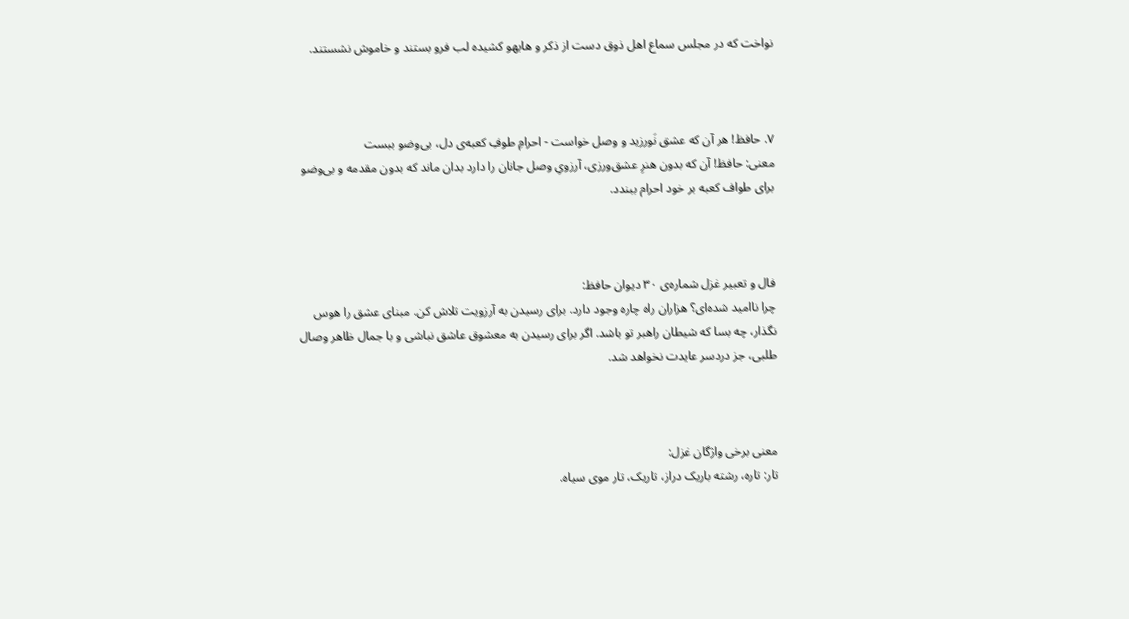نواخت که در مجلس سماع اهل ذوق دست از ذکر و هایهو کشیده لب فرو بستند و خاموش نشستند.



۷. حافظ! هر آن که عشق نَورزید و وصل خواست - احرامِ طوفِ کعبه‌ی دل، بی‌وضو ببست
معنی: حافظ! آن که بدون هنرِ عشق‌ورزی، آرزویِ وصل جانان را دارد بدان ماند که بدون مقدمه و بی‌وضو برای طواف کعبه بر خود احرام ببندد.



فال و تعبیر غزل شماره‌ی ۳۰ دیوان حافظ:
چرا ناامید شده‌ای؟ هزاران راه چاره وجود دارد. برای رسیدن به آرزویت تلاش کن. مبنای عشق را هوس نگذار، چه بسا که شیطان راهبر تو باشد. اگر برای رسیدن به معشوق عاشق نباشی و با جمال ظاهر وصال طلبی، جز دردسر عایدت نخواهد شد.



معنی برخی واژگان غزل:
تار: تاره، رشته باریک دراز، تاریک، تار موی سیاه.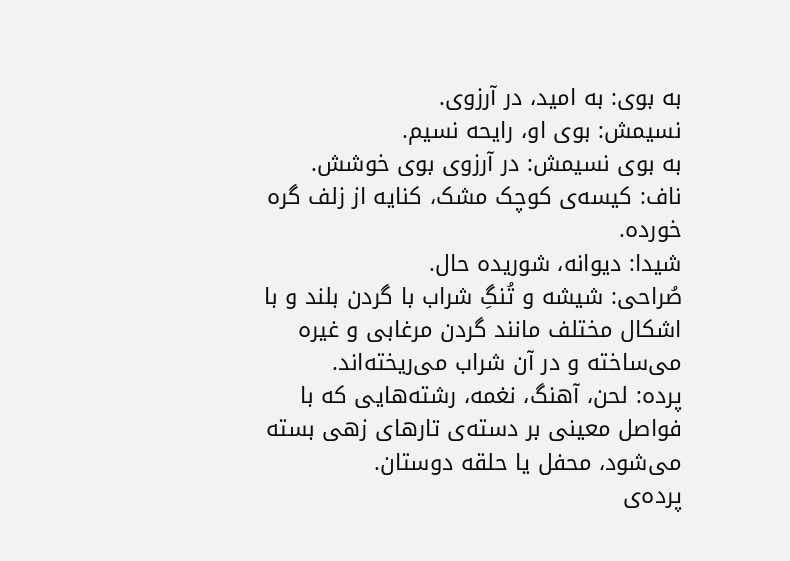به بوی: به امید، در آرزوی.
نسیمش: بوی او، رایحه نسیم.
به بوی نسیمش: در آرزوی بوی خوشش.
ناف: کیسه‌ی کوچک مشک، کنایه از زلف گره خورده.
شیدا: دیوانه، شوریده حال.
صُراحی: شیشه و تُنگِ شراب با گردن بلند و با اشکال مختلف مانند گردن مرغابی و غیره می‌ساخته و در آن شراب می‌ریخته‌اند.
پرده: لحن، آهنگ، نغمه، رشته‌هایی که با فواصل معینی بر دسته‌ی تارهای زهی بسته می‌شود، محفل یا حلقه دوستان.
پرده‌ی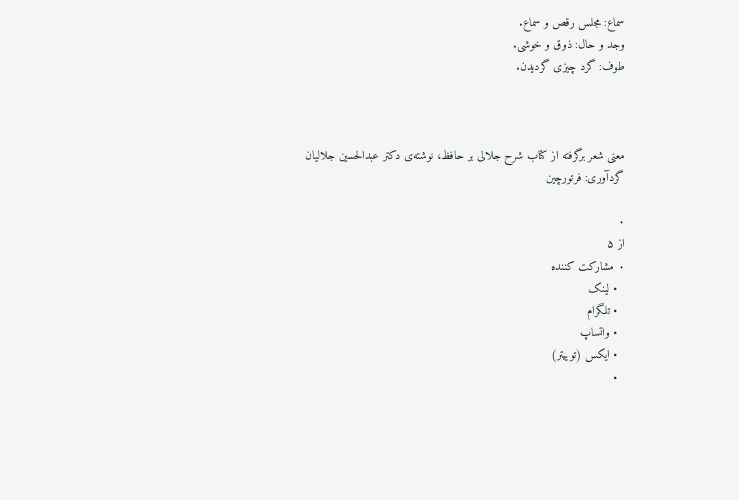سماع: مجلس رقص و سماع.
وجد و حال: ذوق و خوشی.
طوف: گرد چیزی گردیدن.



معنی شعر برگرفته از کتاب شرح جلالی بر حافظ، نوشته‌ی دکتر عبدالحسین جلالیان
گردآوری: فرتورچین

۰
از ۵
۰ مشارکت کننده
  • لینک
  • تلگرام
  • واتساپ
  • ایکس (توییتر)
  •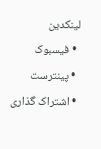لینکدین
  • فیسبوک
  • پینترست
  • اشتراک گذاری